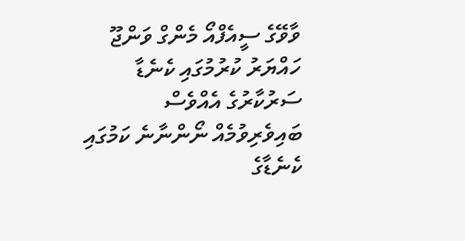ވާވޭގެ ސީއެފްއޯ މެންގް ވަންޖޫ ހައްޔަރު ކުރުމުގައި ކެނެޑާ ސަރުކާރުގެ އެއްވެސް ބައިވެރިވުމެއް ނޯންނާނެ ކަމުގައި ކެނެޑާގެ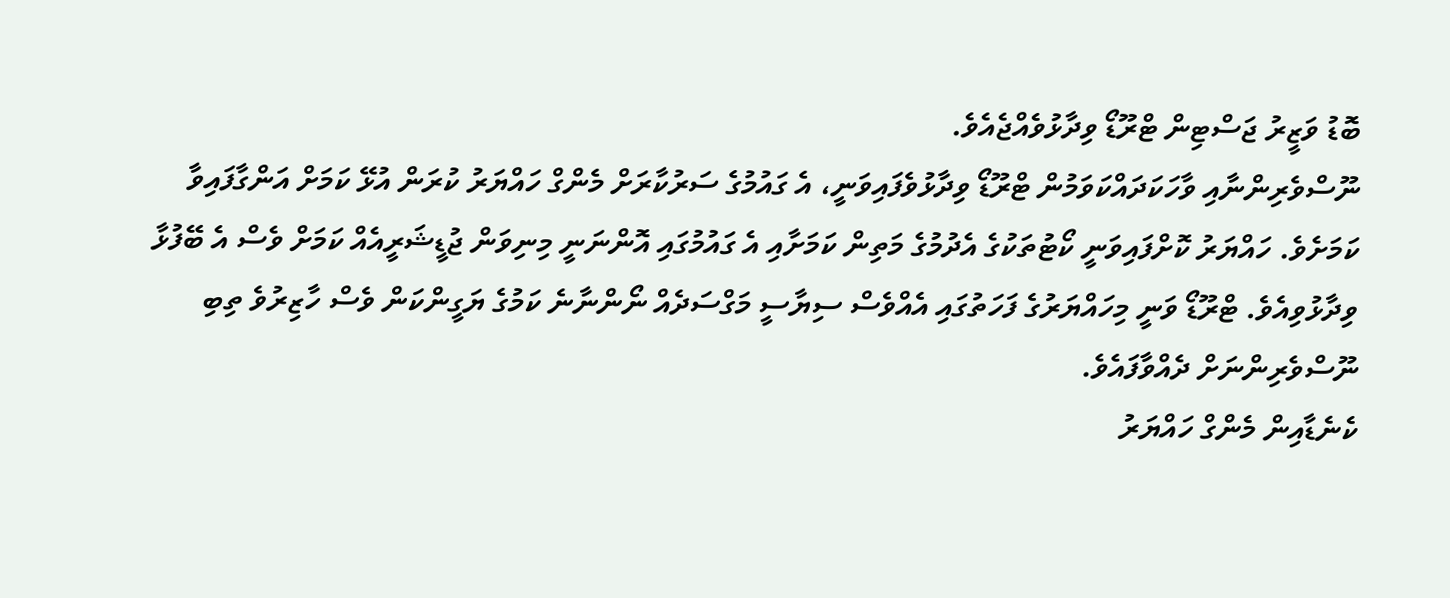ބޮޑު ވަޒީރު ޖަސްޓިން ޓްރޫޑޯ ވިދާޅުވެއްޖެއެވެ.
ނޫސްވެރިންނާއި ވާހަކަދައްކަވަމުން ޓްރޫޑޯ ވިދާޅުވެފައިވަނީ، އެ ގައުމުގެ ސަރުކާރަށް މެންގް ހައްޔަރު ކުރަން އުޅޭ ކަމަށް އަންގާފައިވާ ކަމަށެވެ. ހައްޔަރު ކޮށްފައިވަނީ ކޯޓުތަކުގެ އެދުމުގެ މަތިން ކަމަށާއި އެ ގައުމުގައި އޮންނަނީ މިނިވަން ޖުޑީޝަރީއެއް ކަމަށް ވެސް އެ ބޭފުޅާ ވިދާޅުވިއެވެ. ޓްރޫޑޯ ވަނީ މިހައްޔަރުގެ ފަހަތުގައި އެއްވެސް ސިޔާސީ މަގްސަދެއް ނޯންނާނެ ކަމުގެ ޔަގީންކަން ވެސް ހާޒިރުވެ ތިބި ނޫސްވެރިންނަށް ދެއްވާފައެވެ.
ކެނެޑާއިން މެންގް ހައްޔަރު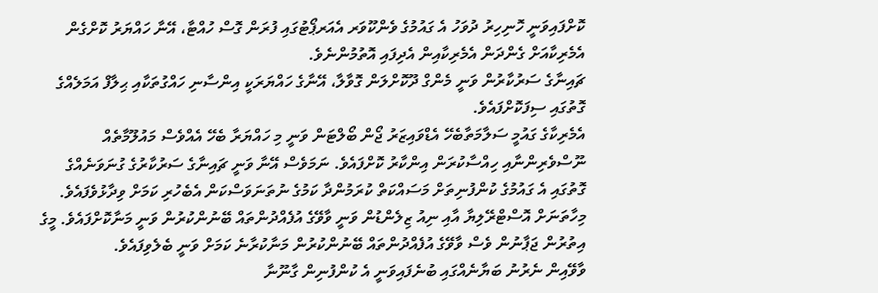ކޮށްފައިވަނީ ހޮނިހިރު ދުވަހު އެ ގައުމުގެ ވެންކޫވަރ އެއަރޕޯޓުގައި ފުރަން ގޮސް ހުއްޓާ، އޭނާ ހައްޔަރު ކޮށްގެން އެމެރިކާއަށް ގެންދަން އެމެރިކާއިން އެދިފައި އޮތުމުންނެވެ.
ޗައިނާގެ ސަރުކާރުން ވަނީ މެންގް ދޫކޮށްލަން ގޮވާލާ، އޭނާގެ ހައްޔަރަކީ އިންސާނި ހައްގުތަކާއި ޙިލާފް އަމަލެއްގެ ގޮތުގައި ސިފަކޮށްފައެވެ.
އެމެރިކާގެ ގައުމީ ސަލާމަތާބެހޭ އެޑްވައިޒަރު ޖޯން ބޯލްޓަން ވަނީ މި ހައްޔަރާ ބެހޭ އެއްވެސް މައުލޫމާތެއް ނޫސްވެރިންނާއި ހިއްސާކުރަން އިންކާރު ކޮށްފައެވެ. ނަމަވެސް އޭނާ ވަނީ ޗައިނާގެ ސަރުކާރުގެ ގުނަވަނެއްގެ ގޮތުގައި އެ ގައުމުގެ ކުންފުނިތަށް މަސައްކަތް ކުރަމުންދާ ކަމުގެ ނުތަނަވަސްކަން އެބެހުރި ކަމަށް ވިދާޅުވެފައެވެ.
މިހާތަނަށް އޮސްޓްރޭލިޔާ އާއި ނިއު ޒިލެންޑުން ވަނީ ވާވޭގެ އުފެއްދުންތައް ބޭނުންކުރުން ވަނީ މަނާކޮށްފައެވެ. މީގެ އިތުރުން ޖަޕާނުން ވެސް ވާވޭގެ އުފެއްދުންތައް ބޭނުންކުރުން މަނާކުރާނެ ކަމަށް ވަނީ ބެލެވިފައެވެ.
ވާވޭއިން ނެރުނު ބަޔާނެއްގައި ބުނެފައިވަނީ އެ ކުންފުނިން ގާނޫނާ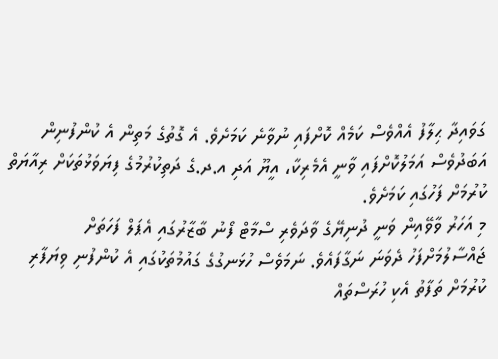ގަވައިދާ ޙިލާފު އެއްވެސް ކަމެއް ކޮށްފައި ނުވާނެ ކަމަށެވެ. އެ ގޮތުގެ މަތިން އެ ކުންފުނިން އަބަދުވެސް އަމަލުކޮށްފައި ވާނީ އެމެރިކާ، އީޔޫ އަދި އ.ދ.ގެ ދަތިކުރުމުގެ ފިޔަވަޅުތަކަށް ރިއާޔަތް ކުރުމަށް ފަހުގައި ކަމަށެވެ.
މި އަހަރު ވާވޭއިން ވަނީ ދުނިޔޭގެ ވާދަވެރި ސްމާޓް ފޯނު ބާޒާރުގައި އެޕަލް ފަހަތަށް ޖައްސާލުމަށްފަހު ދެވަނަ ނަގާފައެވެ. ނަމަވެސް ހުޅަނގުގެ ގައުމުތަކުގައި އެ ކުންފުނި ވިޔަފާރި ކުރުމަށް ތަފާތު އެކި ހުރަސްތައް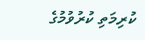ކުރިމަތި ކުރުވުމުގެ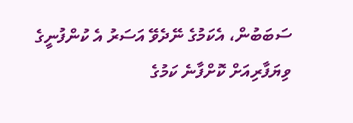ސަބަބުން، އެކަމުގެ ނޭދެވޭ އަސަރު އެ ކުންފުނީގެ ވިޔަފާރިއަށް ކޮށްފާނެ ކަމުގެ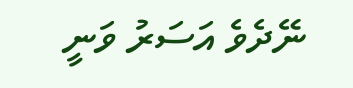ނޭދެވެ އަސަރު ވަނީ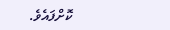ކޮށްފައެވެ.